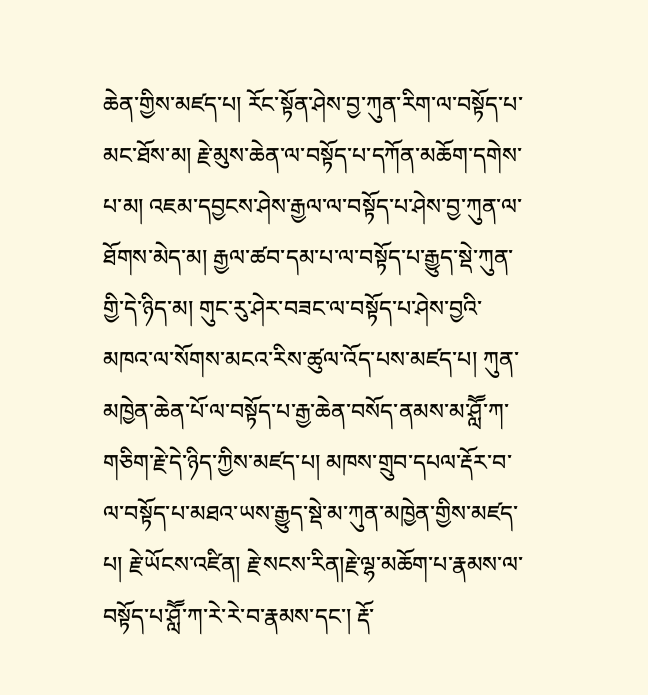ཆེན་གྱིས་མཛད་པ། རོང་སྟོན་ཤེས་བྱ་ཀུན་རིག་ལ་བསྟོད་པ་མང་ཐོས་མ། རྗེ་མུས་ཆེན་ལ་བསྟོད་པ་དཀོན་མཆོག་དགེས་པ་མ། འཇམ་དབྱངས་ཤེས་རྒྱལ་ལ་བསྟོད་པ་ཤེས་བྱ་ཀུན་ལ་ཐོགས་མེད་མ། རྒྱལ་ཚབ་དམ་པ་ལ་བསྟོད་པ་རྒྱུད་སྡེ་ཀུན་གྱི་དེ་ཉིད་མ། གུང་རུ་ཤེར་བཟང་ལ་བསྟོད་པ་ཤེས་བྱའི་མཁའ་ལ་སོགས་མངའ་རིས་ཚུལ་འོད་པས་མཛད་པ། ཀུན་མཁྱེན་ཆེན་པོ་ལ་བསྟོད་པ་རྒྱ་ཆེན་བསོད་ནམས་མ་ཤླཽ་ཀ་གཅིག་རྗེ་དེ་ཉིད་ཀྱིས་མཛད་པ། མཁས་གྲུབ་དཔལ་རྡོར་བ་ལ་བསྟོད་པ་མཐའ་ཡས་རྒྱུད་སྡེ་མ་ཀུན་མཁྱེན་གྱིས་མཛད་པ། རྗེ་ཡོངས་འཛིན། རྗེ་སངས་རིན།རྗེ་ལྷ་མཆོག་པ་རྣམས་ལ་བསྟོད་པ་ཤླཽ་ཀ་རེ་རེ་བ་རྣམས་དང་། རྡོ་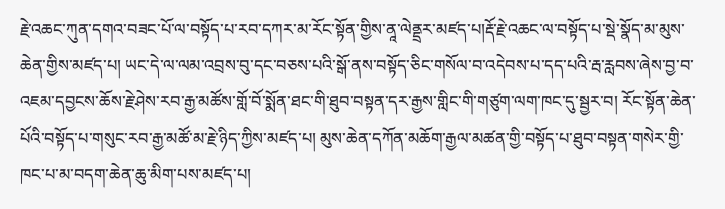རྗེ་འཆང་ཀུན་དགའ་བཟང་པོ་ལ་བསྟོད་པ་རབ་དཀར་མ་རོང་སྟོན་གྱིས་ནཱ་ལེནྡྲར་མཛད་པ།རྡོ་རྗེ་འཆང་ལ་བསྟོད་པ་སྡེ་སྣོད་མ་མུས་ཆེན་གྱིས་མཛད་པ། ཡང་དེ་ལ་ལམ་འབྲས་བུ་དང་བཅས་པའི་སྒོ་ནས་བསྟོད་ཅིང་གསོལ་བ་འདེབས་པ་དད་པའི་རྦ་རླབས་ཞེས་བྱ་བ་འཇམ་དབྱངས་ཆོས་རྗེ་ཤེས་རབ་རྒྱ་མཚོས་གློ་བོ་སྨོན་ཐང་གི་ཐུབ་བསྟན་དར་རྒྱས་གླིང་གི་གཙུག་ལག་ཁང་དུ་སྦྱར་བ། རོང་སྟོན་ཆེན་པོའི་བསྟོད་པ་གསུང་རབ་རྒྱ་མཚོ་མ་རྗེ་ཉིད་ཀྱིས་མཛད་པ། མུས་ཆེན་དཀོན་མཆོག་རྒྱལ་མཚན་གྱི་བསྟོད་པ་ཐུབ་བསྟན་གསེར་གྱི་ཁང་པ་མ་བདག་ཆེན་ཆུ་མིག་པས་མཛད་པ།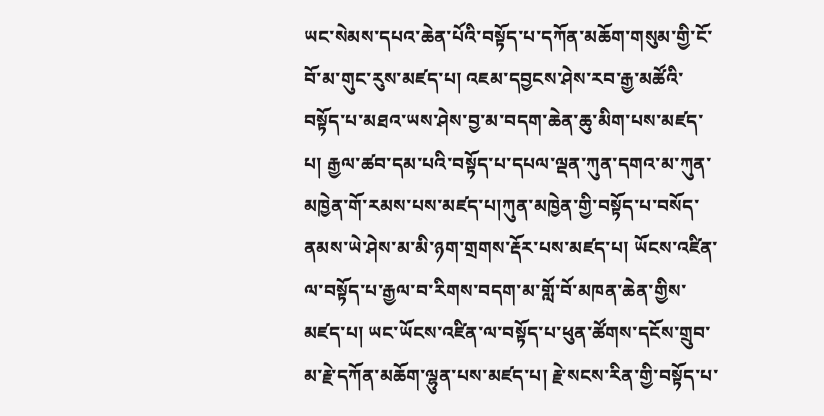ཡང་སེམས་དཔའ་ཆེན་པོའི་བསྟོད་པ་དཀོན་མཆོག་གསུམ་གྱི་ངོ་བོ་མ་གུང་རུས་མཛད་པ། འཇམ་དབྱངས་ཤེས་རབ་རྒྱ་མཚོའི་བསྟོད་པ་མཐའ་ཡས་ཤེས་བྱ་མ་བདག་ཆེན་ཆུ་མིག་པས་མཛད་པ། རྒྱལ་ཚབ་དམ་པའི་བསྟོད་པ་དཔལ་ལྡན་ཀུན་དགའ་མ་ཀུན་མཁྱེན་གོ་རམས་པས་མཛད་པ།ཀུན་མཁྱེན་གྱི་བསྟོད་པ་བསོད་ནམས་ཡེ་ཤེས་མ་མི་ཉག་གྲགས་རྡོར་པས་མཛད་པ། ཡོངས་འཛིན་ལ་བསྟོད་པ་རྒྱལ་བ་རིགས་བདག་མ་གློ་བོ་མཁན་ཆེན་གྱིས་མཛད་པ། ཡང་ཡོངས་འཛིན་ལ་བསྟོད་པ་ཕུན་ཚོགས་དངོས་གྲུབ་མ་རྗེ་དཀོན་མཆོག་ལྷུན་པས་མཛད་པ། རྗེ་སངས་རིན་གྱི་བསྟོད་པ་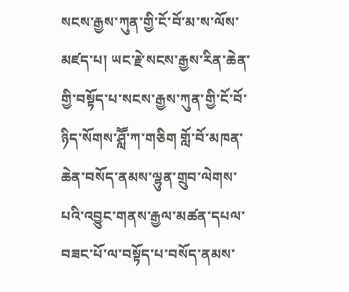སངས་རྒྱས་ཀུན་གྱི་ངོ་བོ་མ་ས་ལོས་མཛད་པ། ཡང་རྗེ་སངས་རྒྱས་རིན་ཆེན་གྱི་བསྟོད་པ་སངས་རྒྱས་ཀུན་གྱི་ངོ་བོ་ཉིད་སོགས་ཤླཽ་ཀ་གཅིག གློ་བོ་མཁན་ཆེན་བསོད་ནམས་ལྷུན་གྲུབ་ལེགས་པའི་འབྱུང་གནས་རྒྱལ་མཚན་དཔལ་བཟང་པོ་ལ་བསྟོད་པ་བསོད་ནམས་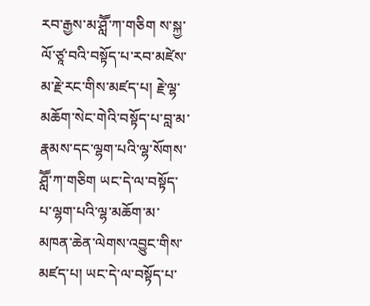རབ་རྒྱས་མ་ཤླཽ་ཀ་གཅིག ས་སྐྱ་ལོ་ཙཱ་བའི་བསྟོད་པ་རབ་མཛེས་མ་རྗེ་རང་གིས་མཛད་པ། རྗེ་ལྷ་མཆོག་སེང་གེའི་བསྟོད་པ་བླ་མ་རྣམས་དང་ལྷག་པའི་ལྷ་སོགས་ཤླཽ་ཀ་གཅིག ཡང་དེ་ལ་བསྟོད་པ་ལྷག་པའི་ལྷ་མཆོག་མ་མཁན་ཆེན་ལེགས་འབྱུང་གིས་མཛད་པ། ཡང་དེ་ལ་བསྟོད་པ་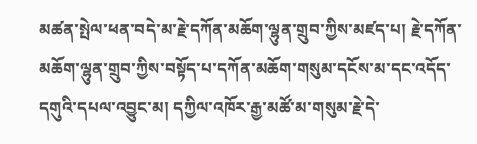མཚན་སྤེལ་ཕན་བདེ་མ་རྗེ་དཀོན་མཆོག་ལྷུན་གྲུབ་ཀྱིས་མཛད་པ། རྗེ་དཀོན་མཆོག་ལྷུན་གྲུབ་ཀྱིས་བསྟོད་པ་དཀོན་མཆོག་གསུམ་དངོས་མ་དང་འདོད་དགུའི་དཔལ་འབྱུང་མ། དཀྱིལ་འཁོར་རྒྱ་མཚོ་མ་གསུམ་རྗེ་དེ་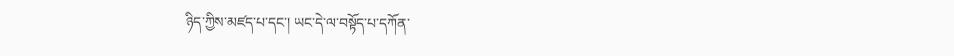ཉིད་ཀྱིས་མཛད་པ་དང་། ཡང་དེ་ལ་བསྟོད་པ་དཀོན་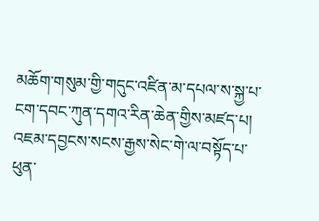མཆོག་གསུམ་གྱི་གདུང་འཛིན་མ་དཔལ་ས་སྐྱ་པ་ངག་དབང་ཀུན་དགའ་རིན་ཆེན་གྱིས་མཛད་པ། འཇམ་དབྱངས་སངས་རྒྱས་སེང་གེ་ལ་བསྟོད་པ་ཕུན་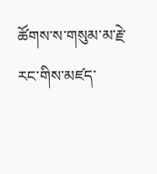ཚོགས་ས་གསུམ་མ་རྗེ་རང་གིས་མཛད་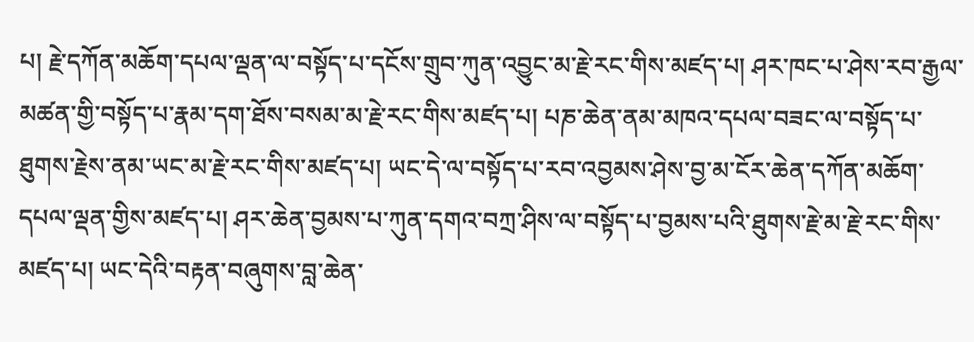པ། རྗེ་དཀོན་མཆོག་དཔལ་ལྡན་ལ་བསྟོད་པ་དངོས་གྲུབ་ཀུན་འབྱུང་མ་རྗེ་རང་གིས་མཛད་པ། ཤར་ཁང་པ་ཤེས་རབ་རྒྱལ་མཚན་གྱི་བསྟོད་པ་རྣམ་དག་ཐོས་བསམ་མ་རྗེ་རང་གིས་མཛད་པ། པཎ་ཆེན་ནམ་མཁའ་དཔལ་བཟང་ལ་བསྟོད་པ་ཐུགས་རྗེས་ནམ་ཡང་མ་རྗེ་རང་གིས་མཛད་པ། ཡང་དེ་ལ་བསྟོད་པ་རབ་འབྱམས་ཤེས་བྱ་མ་ངོར་ཆེན་དཀོན་མཆོག་དཔལ་ལྡན་གྱིས་མཛད་པ། ཤར་ཆེན་བྱམས་པ་ཀུན་དགའ་བཀྲ་ཤིས་ལ་བསྟོད་པ་བྱམས་པའི་ཐུགས་རྗེ་མ་རྗེ་རང་གིས་མཛད་པ། ཡང་དེའི་བརྟན་བཞུགས་བླ་ཆེན་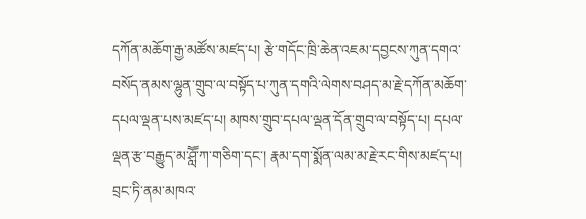དཀོན་མཆོག་རྒྱ་མཚོས་མཛད་པ། རྩེ་གདོང་ཁྲི་ཆེན་འཇམ་དབྱངས་ཀུན་དགའ་བསོད་ནམས་ལྷུན་གྲུབ་ལ་བསྟོད་པ་ཀུན་དགའི་ལེགས་བཤད་མ་རྗེ་དཀོན་མཆོག་དཔལ་ལྡན་པས་མཛད་པ། མཁས་གྲུབ་དཔལ་ལྡན་དོན་གྲུབ་ལ་བསྟོད་པ། དཔལ་ལྡན་རྩ་བརྒྱུད་མ་ཤླཽ་ཀ་གཅིག་དང་། རྣམ་དག་སྨོན་ལམ་མ་རྗེ་རང་གིས་མཛད་པ། བྲང་ཏི་ནམ་མཁའ་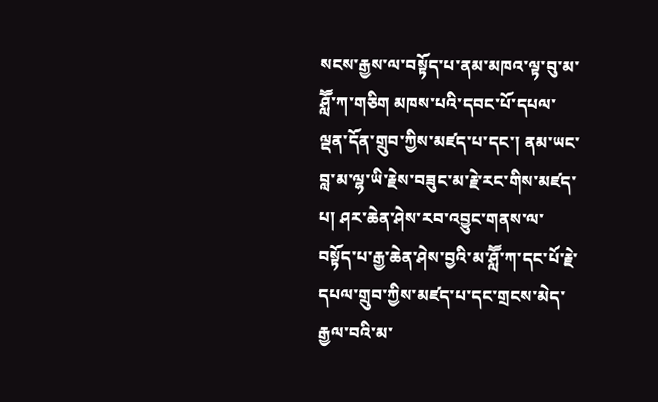སངས་རྒྱས་ལ་བསྟོད་པ་ནམ་མཁའ་ལྟ་བུ་མ་ཤླཽ་ཀ་གཅིག མཁས་པའི་དབང་པོ་དཔལ་ལྡན་དོན་གྲུབ་ཀྱིས་མཛད་པ་དང་། ནམ་ཡང་བླ་མ་ལྷ་ཡི་རྗེས་བཟུང་མ་རྗེ་རང་གིས་མཛད་པ། ཤར་ཆེན་ཤེས་རབ་འབྱུང་གནས་ལ་བསྟོད་པ་རྒྱ་ཆེན་ཤེས་བྱའི་མ་ཤླཽ་ཀ་དང་པོ་རྗེ་དཔལ་གྲུབ་ཀྱིས་མཛད་པ་དང་གྲངས་མེད་རྒྱལ་བའི་མ་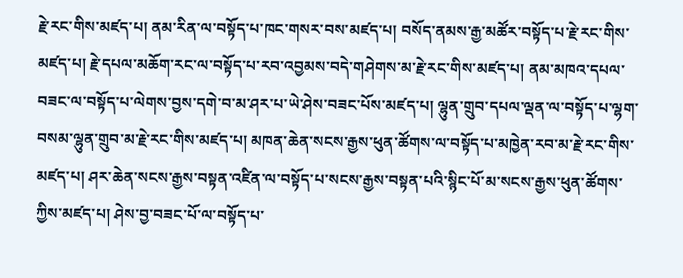རྗེ་རང་གིས་མཛད་པ། ནམ་རིན་ལ་བསྟོད་པ་ཁང་གསར་བས་མཛད་པ། བསོད་ནམས་རྒྱ་མཚོར་བསྟོད་པ་རྗེ་རང་གིས་མཛད་པ། རྗེ་དཔལ་མཆོག་རང་ལ་བསྟོད་པ་རབ་འབྱམས་བདེ་གཤེགས་མ་རྗེ་རང་གིས་མཛད་པ། ནམ་མཁའ་དཔལ་བཟང་ལ་བསྟོད་པ་ལེགས་བྱས་དགེ་བ་མ་ཤར་པ་ཡེ་ཤེས་བཟང་པོས་མཛད་པ། ལྷུན་གྲུབ་དཔལ་ལྡན་ལ་བསྟོད་པ་ལྷག་བསམ་ལྷུན་གྲུབ་མ་རྗེ་རང་གིས་མཛད་པ། མཁན་ཆེན་སངས་རྒྱས་ཕུན་ཚོགས་ལ་བསྟོད་པ་མཁྱེན་རབ་མ་རྗེ་རང་གིས་མཛད་པ། ཤར་ཆེན་སངས་རྒྱས་བསྟན་འཛིན་ལ་བསྟོད་པ་སངས་རྒྱས་བསྟན་པའི་སྙིང་པོ་མ་སངས་རྒྱས་ཕུན་ཚོགས་ཀྱིས་མཛད་པ། ཤེས་བྱ་བཟང་པོ་ལ་བསྟོད་པ་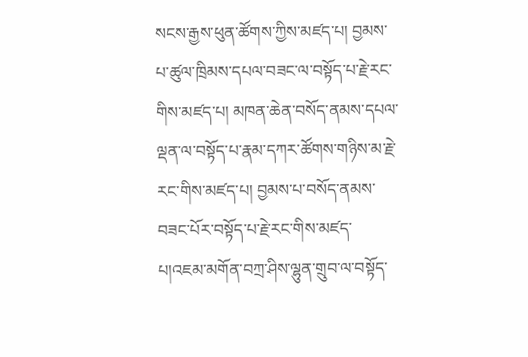སངས་རྒྱས་ཕུན་ཚོགས་ཀྱིས་མཛད་པ། བྱམས་པ་ཚུལ་ཁྲིམས་དཔལ་བཟང་ལ་བསྟོད་པ་རྗེ་རང་གིས་མཛད་པ། མཁན་ཆེན་བསོད་ནམས་དཔལ་ལྡན་ལ་བསྟོད་པ་རྣམ་དཀར་ཚོགས་གཉིས་མ་རྗེ་རང་གིས་མཛད་པ། བྱམས་པ་བསོད་ནམས་བཟང་པོར་བསྟོད་པ་རྗེ་རང་གིས་མཛད་པ།འཇམ་མགོན་བཀྲ་ཤིས་ལྷུན་གྲུབ་ལ་བསྟོད་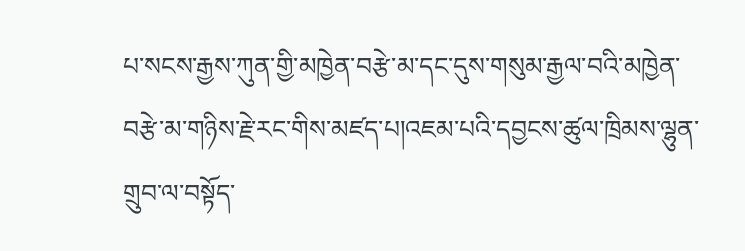པ་སངས་རྒྱས་ཀུན་གྱི་མཁྱེན་བརྩེ་མ་དང་དུས་གསུམ་རྒྱལ་བའི་མཁྱེན་བརྩེ་མ་གཉིས་རྗེ་རང་གིས་མཛད་པ།འཇམ་པའི་དབྱངས་ཚུལ་ཁྲིམས་ལྷུན་གྲུབ་ལ་བསྟོད་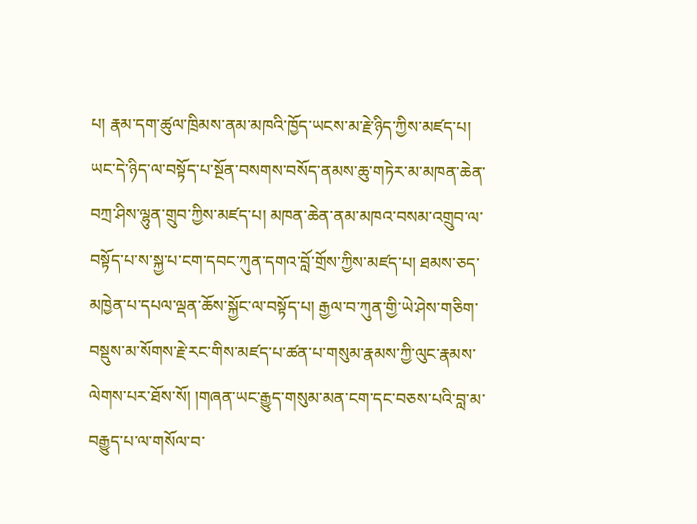པ། རྣམ་དག་ཚུལ་ཁྲིམས་ནམ་མཁའི་ཁྱོད་ཡངས་མ་རྗེ་ཉིད་ཀྱིས་མཛད་པ། ཡང་དེ་ཉིད་ལ་བསྟོད་པ་སྔོན་བསགས་བསོད་ནམས་ཆུ་གཏེར་མ་མཁན་ཆེན་བཀྲ་ཤིས་ལྷུན་གྲུབ་ཀྱིས་མཛད་པ། མཁན་ཆེན་ནམ་མཁའ་བསམ་འགྲུབ་ལ་བསྟོད་པ་ས་སྐྱ་པ་ངག་དབང་ཀུན་དགའ་བློ་གྲོས་ཀྱིས་མཛད་པ། ཐམས་ཅད་མཁྱེན་པ་དཔལ་ལྡན་ཆོས་སྐྱོང་ལ་བསྟོད་པ། རྒྱལ་བ་ཀུན་གྱི་ཡེ་ཤེས་གཅིག་བསྡུས་མ་སོགས་རྗེ་རང་གིས་མཛད་པ་ཚན་པ་གསུམ་རྣམས་ཀྱི་ལུང་རྣམས་ལེགས་པར་ཐོས་སོ། །གཞན་ཡང་རྒྱུད་གསུམ་མན་ངག་དང་བཅས་པའི་བླ་མ་བརྒྱུད་པ་ལ་གསོལ་བ་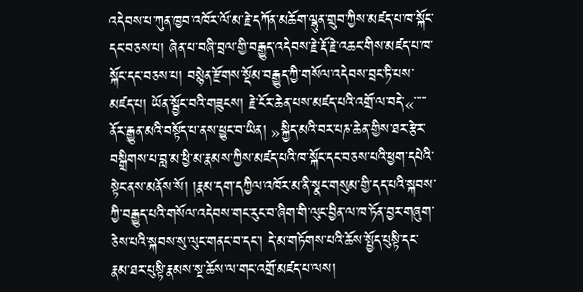འདེབས་པ་ཀུན་ཁྱབ་འཁོར་ལོ་མ་རྗེ་དཀོན་མཆོག་ལྷུན་གྲུབ་ཀྱིས་མཛད་པ་ཁ་སྐོང་དང་བཅས་པ། ཞེན་པ་བཞི་བྲལ་གྱི་བརྒྱུད་འདེབས་རྗེ་རྡོ་རྗེ་འཆང་གིས་མཛད་པ་ཁ་སྐོང་དང་བཅས་པ། བསྙེན་རྫོགས་སྡོམ་བརྒྱུད་ཀྱི་གསོལ་འདེབས་བྲང་ཏི་པས་མཛད་པ། ཡོན་སྦྱོང་བའི་གཟུངས། རྗེ་ངོར་ཆེན་པས་མཛད་པའི་འགྲོ་ལ་བདེ་«་་་་་ནོར་རྒྱུན་མའི་བསྟོད་པ་ནས་ཕྱུང་བ་ཡིན། »སྐྱིད་མའི་བར་པཎ་ཆེན་གྱིས་ཐར་རྩེར་བསྒྲིགས་པ་བླ་མ་ཕྱི་མ་རྣམས་ཀྱིས་མཛད་པའི་ཁ་སྐོང་དང་བཅས་པའི་ཕྱག་དཔེའི་སྟེང་ནས་མནོས་སོ། །རྣམ་དག་དཀྱིལ་འཁོར་མ་ནི་སྣང་གསུམ་གྱི་དད་པའི་སྐབས་ཀྱི་བརྒྱུད་པའི་གསོལ་འདེབས་གང་རུང་བ་ཞིག་གི་ལུང་བྱིན་ལ་ཁ་ཏོན་བྱར་གཞུག་ཅེས་པའི་སྐབས་སུ་ལུང་གནང་བ་དང་། དེ་མ་གཏོགས་པའི་ཆོས་སྤྱོད་པུསྟི་དང་རྣམ་ཐར་པུསྟི་རྣམས་སྔ་ཆོས་ལ་གང་འགྲོ་མཛད་པ་ལས།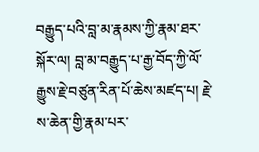བརྒྱུད་པའི་བླ་མ་རྣམས་ཀྱི་རྣམ་ཐར་སྐོར་ལ། བླ་མ་བརྒྱུད་པ་རྒྱ་བོད་ཀྱི་ལོ་རྒྱུས་རྗེ་བཙུན་རིན་པོ་ཆེས་མཛད་པ། རྗེ་ས་ཆེན་གྱི་རྣམ་པར་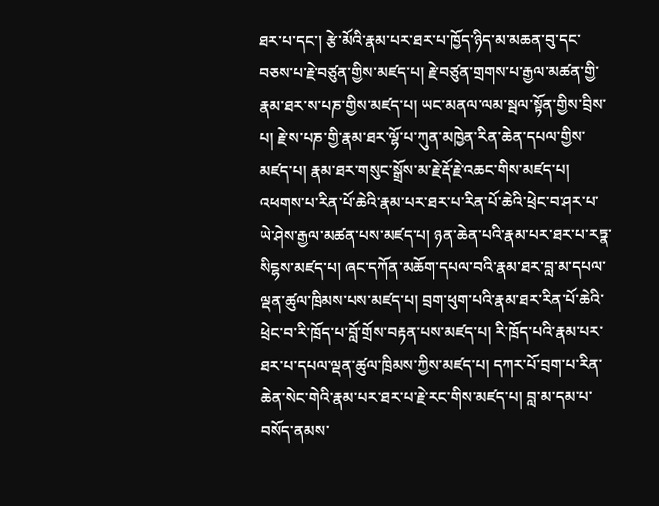ཐར་པ་དང་། རྩེ་མོའི་རྣམ་པར་ཐར་པ་ཁྱོད་ཉིད་མ་མཆན་བུ་དང་བཅས་པ་རྗེ་བཙུན་གྱིས་མཛད་པ། རྗེ་བཙུན་གྲགས་པ་རྒྱལ་མཚན་གྱི་རྣམ་ཐར་ས་པཎ་གྱིས་མཛད་པ། ཡང་མནལ་ལམ་སྦལ་སྟོན་གྱིས་བྲིས་པ། རྗེ་ས་པཎ་གྱི་རྣམ་ཐར་ལྷོ་པ་ཀུན་མཁྱེན་རིན་ཆེན་དཔལ་གྱིས་མཛད་པ། རྣམ་ཐར་གསུང་སྒྲོས་མ་རྗེ་རྡོ་རྗེ་འཆང་གིས་མཛད་པ། འཕགས་པ་རིན་པོ་ཆེའི་རྣམ་པར་ཐར་པ་རིན་པོ་ཆེའི་ཕྲེང་བ་ཤར་པ་ཡེ་ཤེས་རྒྱལ་མཚན་པས་མཛད་པ། ཉན་ཆེན་པའི་རྣམ་པར་ཐར་པ་རཏྣ་སིངྷས་མཛད་པ། ཞང་དཀོན་མཆོག་དཔལ་བའི་རྣམ་ཐར་བླ་མ་དཔལ་ལྡན་ཚུལ་ཁྲིམས་པས་མཛད་པ། བྲག་ཕུག་པའི་རྣམ་ཐར་རིན་པོ་ཆེའི་ཕྲེང་བ་རི་ཁྲོད་པ་བློ་གྲོས་བརྟན་པས་མཛད་པ། རི་ཁྲོད་པའི་རྣམ་པར་ཐར་པ་དཔལ་ལྡན་ཚུལ་ཁྲིམས་ཀྱིས་མཛད་པ། དཀར་པོ་བྲག་པ་རིན་ཆེན་སེང་གེའི་རྣམ་པར་ཐར་པ་རྗེ་རང་གིས་མཛད་པ། བླ་མ་དམ་པ་བསོད་ནམས་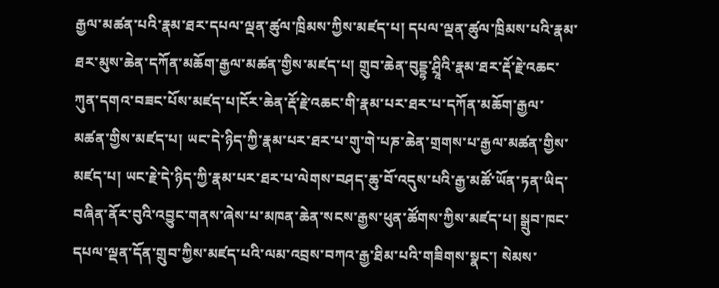རྒྱལ་མཚན་པའི་རྣམ་ཐར་དཔལ་ལྡན་ཚུལ་ཁྲིམས་ཀྱིས་མཛད་པ། དཔལ་ལྡན་ཚུལ་ཁྲིམས་པའི་རྣམ་ཐར་མུས་ཆེན་དཀོན་མཆོག་རྒྱལ་མཚན་གྱིས་མཛད་པ། གྲུབ་ཆེན་བུདྡྷ་ཤྲཱིའི་རྣམ་ཐར་རྡོ་རྗེ་འཆང་ཀུན་དགའ་བཟང་པོས་མཛད་པ།ངོར་ཆེན་རྡོ་རྗེ་འཆང་གི་རྣམ་པར་ཐར་པ་དཀོན་མཆོག་རྒྱལ་མཚན་གྱིས་མཛད་པ། ཡང་དེ་ཉིད་ཀྱི་རྣམ་པར་ཐར་པ་གུ་གེ་པཎ་ཆེན་གྲགས་པ་རྒྱལ་མཚན་གྱིས་མཛད་པ། ཡང་རྗེ་དེ་ཉིད་ཀྱི་རྣམ་པར་ཐར་པ་ལེགས་བཤད་ཆུ་བོ་འདུས་པའི་རྒྱ་མཚོ་ཡོན་ཏན་ཡིད་བཞིན་ནོར་བུའི་འབྱུང་གནས་ཞེས་པ་མཁན་ཆེན་སངས་རྒྱས་ཕུན་ཚོགས་ཀྱིས་མཛད་པ། སྒྲུབ་ཁང་དཔལ་ལྡན་དོན་གྲུབ་ཀྱིས་མཛད་པའི་ལམ་འབྲས་བཀའ་རྒྱ་ཐིམ་པའི་གཟིགས་སྣང་། སེམས་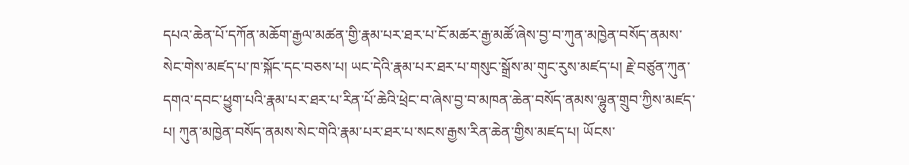དཔའ་ཆེན་པོ་དཀོན་མཆོག་རྒྱལ་མཚན་གྱི་རྣམ་པར་ཐར་པ་ངོ་མཚར་རྒྱ་མཚོ་ཞེས་བྱ་བ་ཀུན་མཁྱེན་བསོད་ནམས་སེང་གེས་མཛད་པ་ཁ་སྐོང་དང་བཅས་པ། ཡང་དེའི་རྣམ་པར་ཐར་པ་གསུང་སྒྲོས་མ་གུང་རུས་མཛད་པ། རྗེ་བཙུན་ཀུན་དགའ་དབང་ཕྱུག་པའི་རྣམ་པར་ཐར་པ་རིན་པོ་ཆེའི་ཕྲེང་བ་ཞེས་བྱ་བ་མཁན་ཆེན་བསོད་ནམས་ལྷུན་གྲུབ་ཀྱིས་མཛད་པ། ཀུན་མཁྱེན་བསོད་ནམས་སེང་གེའི་རྣམ་པར་ཐར་པ་སངས་རྒྱས་རིན་ཆེན་གྱིས་མཛད་པ། ཡོངས་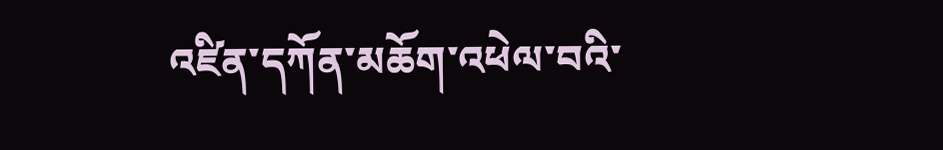འཛིན་དཀོན་མཆོག་འཕེལ་བའི་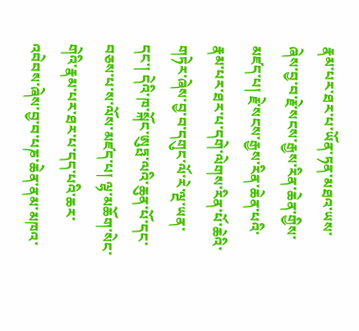རྣམ་པར་ཐར་པ་ཡོན་ཏན་མཐའ་ཡས་ཞེས་བྱ་བ་རྗེ་སངས་རྒྱས་རིན་ཆེན་གྱིས་མཛད་པ། རྗེ་སངས་རྒྱས་རིན་ཆེན་པའི་རྣམ་པར་ཐར་པ་དགེ་ལེགས་རིན་པོ་ཆེའི་གཏེར་ཞེས་བྱ་བ་དགུང་ལོ་རེ་ལྔ་ཡན་དང་། དེའི་ཁ་སྐོང་ཨུཏྤ་ལའི་ཆུན་པོ་དང་བཅས་པ་ས་ལོས་མཛད་པ། ལྷ་མཆོག་སེང་གེའི་རྣམ་པར་ཐར་པ་དད་པའི་ཆར་འབེབས་ཞེས་བྱ་བ་པཎ་ཆེན་ནམ་མཁའ་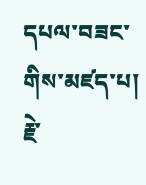དཔལ་བཟང་གིས་མཛད་པ། རྗེ་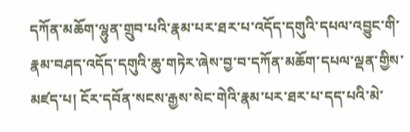དཀོན་མཆོག་ལྷུན་གྲུབ་པའི་རྣམ་པར་ཐར་པ་འདོད་དགུའི་དཔལ་འབྱུང་གི་རྣམ་བཤད་འདོད་དགུའི་ཆུ་གཏེར་ཞེས་བྱ་བ་དཀོན་མཆོག་དཔལ་ལྡན་གྱིས་མཛད་པ། ངོར་དབོན་སངས་རྒྱས་སེང་གེའི་རྣམ་པར་ཐར་པ་དད་པའི་མེ་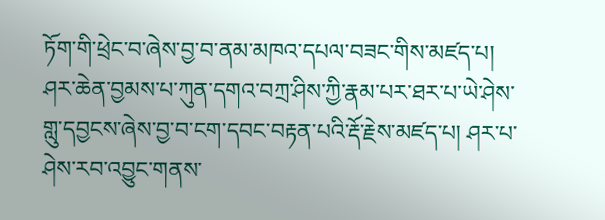ཏོག་གི་ཕྲེང་བ་ཞེས་བྱ་བ་ནམ་མཁའ་དཔལ་བཟང་གིས་མཛད་པ། ཤར་ཆེན་བྱམས་པ་ཀུན་དགའ་བཀྲ་ཤིས་ཀྱི་རྣམ་པར་ཐར་པ་ཡེ་ཤེས་གླུ་དབྱངས་ཞེས་བྱ་བ་ངག་དབང་བརྟན་པའི་རྡོ་རྗེས་མཛད་པ། ཤར་པ་ཤེས་རབ་འབྱུང་གནས་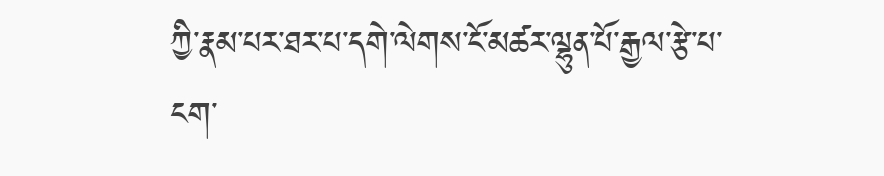ཀྱི་རྣམ་པར་ཐར་པ་དགེ་ལེགས་ངོ་མཚར་ལྷུན་པོ་རྒྱལ་རྩེ་པ་ངག་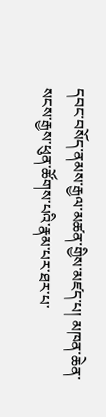དབང་བསོད་ནམས་རྒྱལ་མཚན་གྱིས་མཛད་པ། མཁན་ཆེན་སངས་རྒྱས་ཕུན་ཚོགས་པའི་རྣམ་པར་ཐར་པ་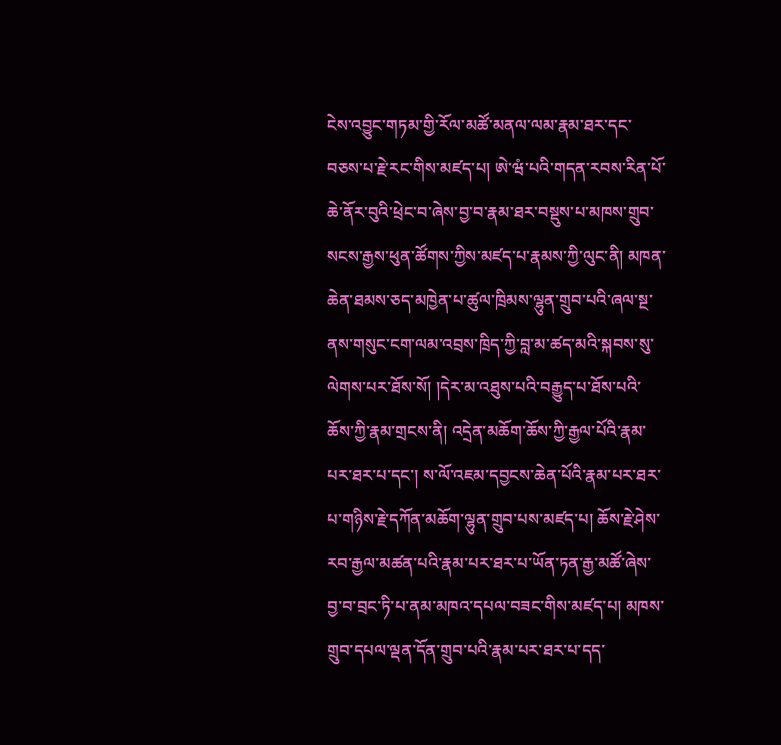ངེས་འབྱུང་གཏམ་གྱི་རོལ་མཚོ་མནལ་ལམ་རྣམ་ཐར་དང་བཅས་པ་རྗེ་རང་གིས་མཛད་པ། ཨེ་ཝཾ་པའི་གདན་རབས་རིན་པོ་ཆེ་ནོར་བུའི་ཕྲེང་བ་ཞེས་བྱ་བ་རྣམ་ཐར་བསྡུས་པ་མཁས་གྲུབ་སངས་རྒྱས་ཕུན་ཚོགས་ཀྱིས་མཛད་པ་རྣམས་ཀྱི་ལུང་ནི། མཁན་ཆེན་ཐམས་ཅད་མཁྱེན་པ་ཚུལ་ཁྲིམས་ལྷུན་གྲུབ་པའི་ཞལ་སྔ་ནས་གསུང་ངག་ལམ་འབྲས་ཁྲིད་ཀྱི་བླ་མ་ཚད་མའི་སྐབས་སུ་ལེགས་པར་ཐོས་སོ། །དེར་མ་འཐུས་པའི་བརྒྱུད་པ་ཐོས་པའི་ཆོས་ཀྱི་རྣམ་གྲངས་ནི། འདྲེན་མཆོག་ཆོས་ཀྱི་རྒྱལ་པོའི་རྣམ་པར་ཐར་པ་དང་། ས་ལོ་འཇམ་དབྱངས་ཆེན་པོའི་རྣམ་པར་ཐར་པ་གཉིས་རྗེ་དཀོན་མཆོག་ལྷུན་གྲུབ་པས་མཛད་པ། ཆོས་རྗེ་ཤེས་རབ་རྒྱལ་མཚན་པའི་རྣམ་པར་ཐར་པ་ཡོན་ཏན་རྒྱ་མཚོ་ཞེས་བྱ་བ་བྲང་ཏི་པ་ནམ་མཁའ་དཔལ་བཟང་གིས་མཛད་པ། མཁས་གྲུབ་དཔལ་ལྡན་དོན་གྲུབ་པའི་རྣམ་པར་ཐར་པ་དད་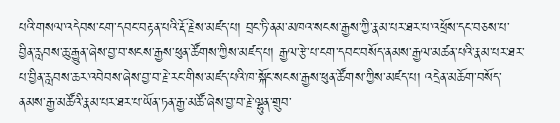པའི་གསལ་འདེབས་ངག་དབང་བརྟན་པའི་རྡོ་རྗེས་མཛད་པ། བྲང་ཏི་ནམ་མཁའ་སངས་རྒྱས་ཀྱི་རྣམ་པར་ཐར་པ་འཕྲོས་དང་བཅས་པ་བྱིན་རླབས་ཆུ་རྒྱུན་ཞེས་བྱ་བ་སངས་རྒྱས་ཕུན་ཚོགས་ཀྱིས་མཛད་པ། རྒྱལ་རྩེ་པ་ངག་དབང་བསོད་ནམས་རྒྱལ་མཚན་པའི་རྣམ་པར་ཐར་པ་བྱིན་རླབས་ཆར་འབེབས་ཞེས་བྱ་བ་རྗེ་རང་གིས་མཛད་པའི་ཁ་སྐོང་སངས་རྒྱས་ཕུན་ཚོགས་ཀྱིས་མཛད་པ། འདྲེན་མཆོག་བསོད་ནམས་རྒྱ་མཚོའི་རྣམ་པར་ཐར་པ་ཡོན་ཏན་རྒྱ་མཚོ་ཞེས་བྱ་བ་རྗེ་ལྷུན་གྲུབ་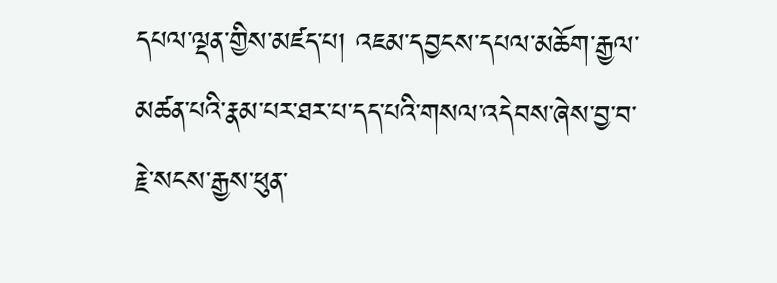དཔལ་ལྡན་གྱིས་མཛད་པ། འཇམ་དབྱངས་དཔལ་མཆོག་རྒྱལ་མཚན་པའི་རྣམ་པར་ཐར་པ་དད་པའི་གསལ་འདེབས་ཞེས་བྱ་བ་རྗེ་སངས་རྒྱས་ཕུན་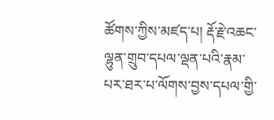ཚོགས་ཀྱིས་མཛད་པ། རྡོ་རྗེ་འཆང་ལྷུན་གྲུབ་དཔལ་ལྡན་པའི་རྣམ་པར་ཐར་པ་ལོགས་བྱས་དཔལ་གྱི་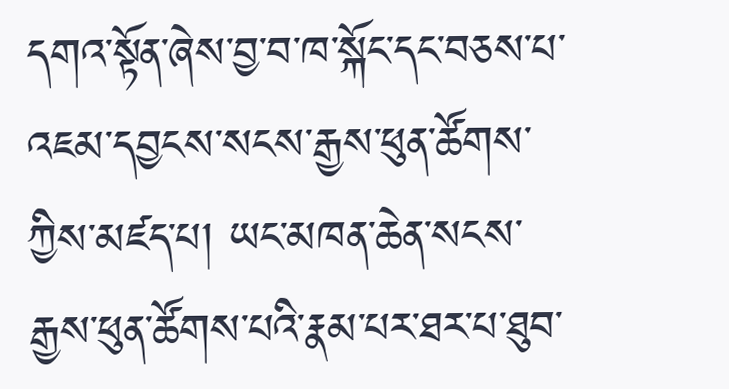དགའ་སྟོན་ཞེས་བྱ་བ་ཁ་སྐོང་དང་བཅས་པ་འཇམ་དབྱངས་སངས་རྒྱས་ཕུན་ཚོགས་ཀྱིས་མཛད་པ། ཡང་མཁན་ཆེན་སངས་རྒྱས་ཕུན་ཚོགས་པའི་རྣམ་པར་ཐར་པ་ཐུབ་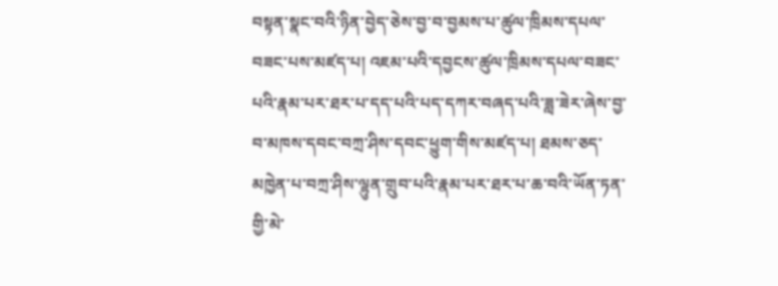བསྟན་སྣང་བའི་ཉིན་བྱེད་ཅེས་བྱ་བ་བྱམས་པ་ཚུལ་ཁྲིམས་དཔལ་བཟང་པས་མཛད་པ། འཇམ་པའི་དབྱངས་ཚུལ་ཁྲིམས་དཔལ་བཟང་པའི་རྣམ་པར་ཐར་པ་དད་པའི་པད་དཀར་བཞད་པའི་ཟླ་ཟེར་ཞེས་བྱ་བ་མཁས་དབང་བཀྲ་ཤིས་དབང་ཕྱུག་གིས་མཛད་པ། ཐམས་ཅད་མཁྱེན་པ་བཀྲ་ཤིས་ལྷུན་གྲུབ་པའི་རྣམ་པར་ཐར་པ་ཆ་བའི་ཡོན་ཏན་གྱི་མེ་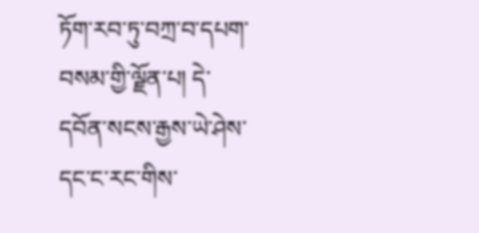ཏོག་རབ་ཏུ་བཀྲ་བ་དཔག་བསམ་གྱི་ལྗོན་པ། དེ་དབོན་སངས་རྒྱས་ཡེ་ཤེས་དང་ང་རང་གིས་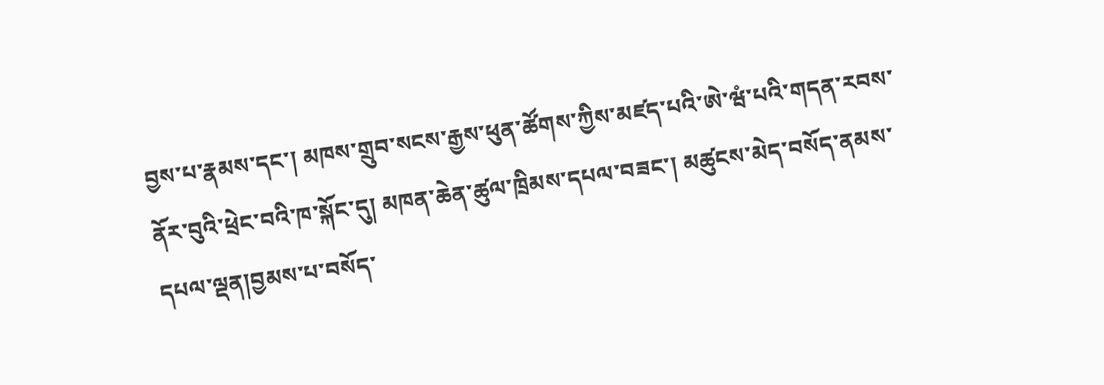བྱས་པ་རྣམས་དང་། མཁས་གྲུབ་སངས་རྒྱས་ཕུན་ཚོགས་ཀྱིས་མཛད་པའི་ཨེ་ཝཾ་པའི་གདན་རབས་ནོར་བུའི་ཕྲེང་བའི་ཁ་སྐོང་དུ། མཁན་ཆེན་ཚུལ་ཁྲིམས་དཔལ་བཟང་། མཚུངས་མེད་བསོད་ནམས་དཔལ་ལྡན།བྱམས་པ་བསོད་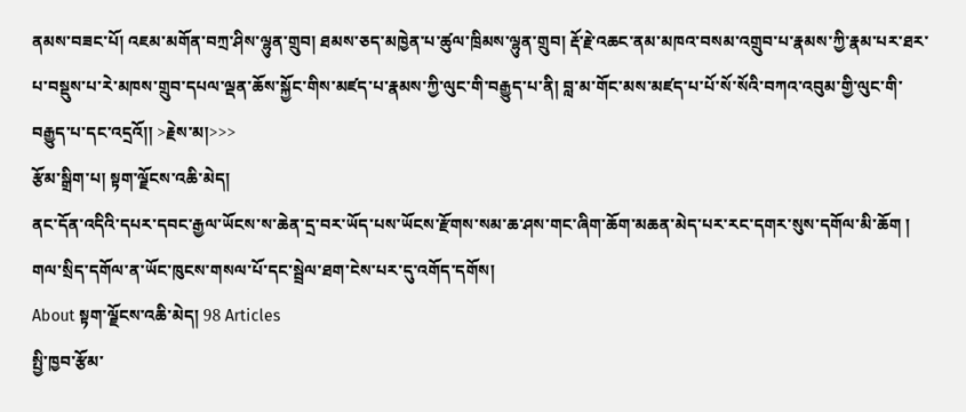ནམས་བཟང་པོ། འཇམ་མགོན་བཀྲ་ཤིས་ལྷུན་གྲུབ། ཐམས་ཅད་མཁྱེན་པ་ཚུལ་ཁྲིམས་ལྷུན་གྲུབ། རྡོ་རྗེ་འཆང་ནམ་མཁའ་བསམ་འགྲུབ་པ་རྣམས་ཀྱི་རྣམ་པར་ཐར་པ་བསྡུས་པ་རེ་མཁས་གྲུབ་དཔལ་ལྡན་ཆོས་སྐྱོང་གིས་མཛད་པ་རྣམས་ཀྱི་ལུང་གི་བརྒྱུད་པ་ནི། བླ་མ་གོང་མས་མཛད་པ་པོ་སོ་སོའི་བཀའ་འབུམ་གྱི་ལུང་གི་བརྒྱུད་པ་དང་འདྲའོ།། >རྗེས་མ།>>>
རྩོམ་སྒྲིག་པ། སྟག་ལྗོངས་འཆི་མེད།
ནང་དོན་འདིའི་དཔར་དབང་རྒྱལ་ཡོངས་ས་ཆེན་དྲ་བར་ཡོད་པས་ཡོངས་རྫོགས་སམ་ཆ་ཤས་གང་ཞིག་ཆོག་མཆན་མེད་པར་རང་དགར་སུས་དགོལ་མི་ཆོག ། གལ་སྲིད་དགོལ་ན་ཡོང་ཁུངས་གསལ་པོ་དང་སྦྲེལ་ཐག་ངེས་པར་དུ་འགོད་དགོས།
About སྟག་ལྗོངས་འཆི་མེད། 98 Articles
སྤྱི་ཁྱབ་རྩོམ་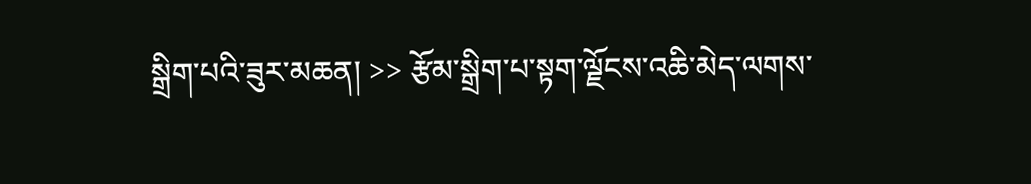སྒྲིག་པའི་ཟུར་མཆན། >> རྩོམ་སྒྲིག་པ་སྟག་ལྗོངས་འཆི་མེད་ལགས་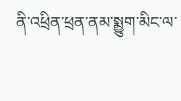ནི་འཕྲིན་ཕྲན་ནམ་སྨྱུག་མིང་ལ་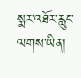སྨར་འཐོར་རླུང་ལགས་ཡིན།